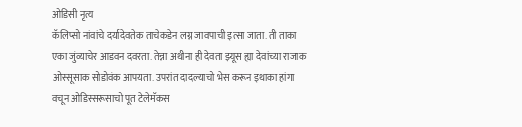ओडिसी नृत्य
कॅलिप्सो नांवांचे दर्यादेवतेक ताचेकडेन लग्न जावपाची इत्सा जाता. ती ताका एका जुंव्याचेर आडवन दवरता. तेन्ना अथीना ही देवता झ्यूस ह्या देवांच्या राजाक ओस्सूसाक सोडोवंक आपयता. उपरांत दादल्याचो भेस करून इथाका हांगा वचून ओडिस्सरूसाचो पूत टेलेमॅकस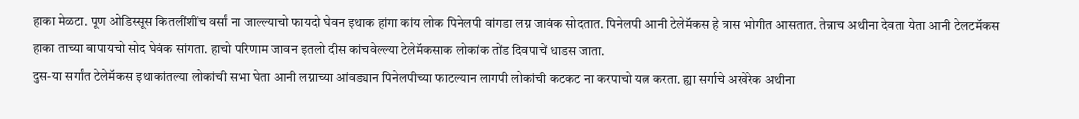हाका मेळटा. पूण ओडिस्सूस कितलींशींच वर्सां ना जाल्ल्याचो फायदो घेवन इथाक हांगा कांय लोक पिनेलपी वांगडा लग्न जावंक सोदतात. पिनेलपी आनी टेलेमॅकस हे त्रास भोगीत आसतात. तेन्नाच अथीना देवता येता आनी टेलटमॅकस हाका ताच्या बापायचो सोद घेवंक सांगता. हाचो परिणाम जावन इतलो दीस कांचवेल्ल्या टेलेमॅकसाक लोकांक तोंड दिवपाचें धाडस जाता.
दुस-या सर्गांत टेलेमॅकस इथाकांतल्या लोकांची सभा घेता आनी लग्नाच्या आंवड्यान पिनेलपीच्या फाटल्यान लागपी लोकांची कटकट ना करपाचो यत्न करता. ह्या सर्गाचे अखेरेक अथीना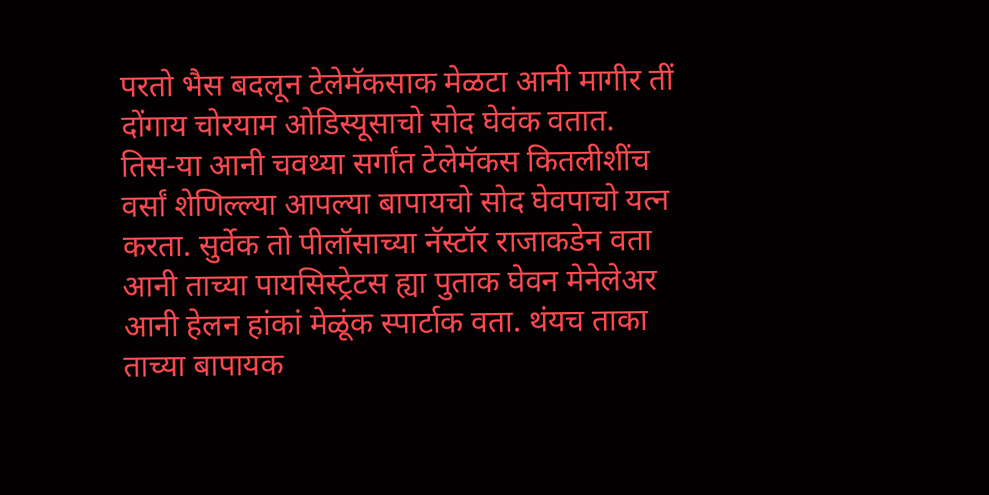परतो भैस बदलून टेलेमॅकसाक मेळटा आनी मागीर तीं दोंगाय चोरयाम ओडिस्यूसाचो सोद घेवंक वतात.
तिस-या आनी चवथ्या सर्गांत टेलेमॅकस कितलीशींच वर्सां शेणिल्ल्या आपल्या बापायचो सोद घेवपाचो यत्न करता. सुर्वेक तो पीलॉसाच्या नॅस्टॉर राजाकडेन वता आनी ताच्या पायसिस्ट्रेटस ह्या पुताक घेवन मेनेलेअर आनी हेलन हांकां मेळूंक स्पार्टाक वता. थंयच ताका ताच्या बापायक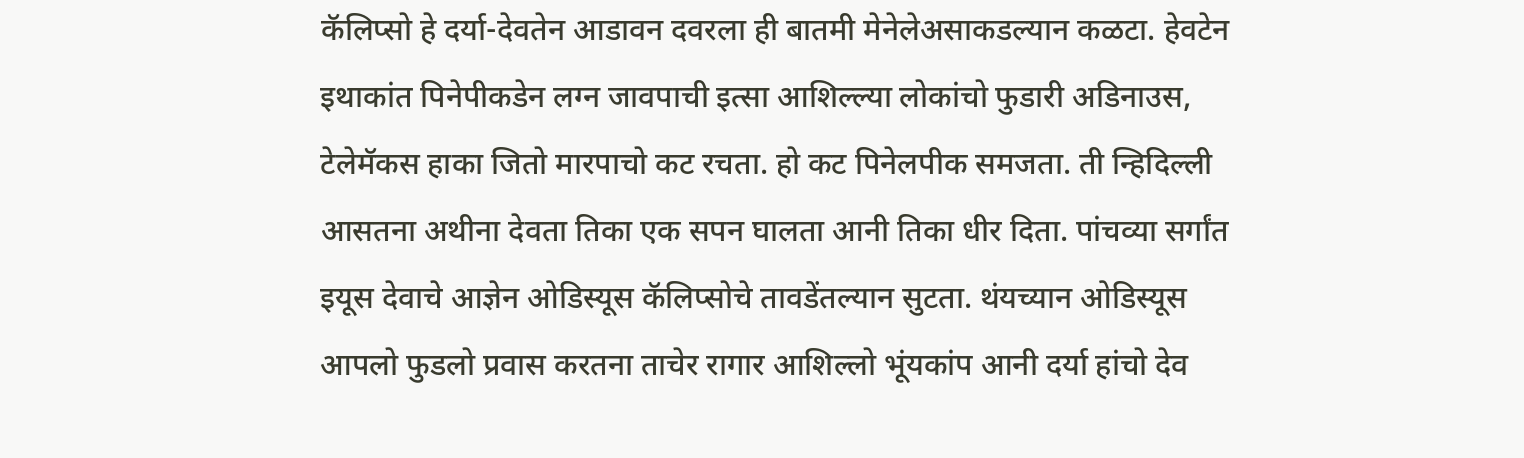कॅलिप्सो हे दर्या-देवतेन आडावन दवरला ही बातमी मेनेलेअसाकडल्यान कळटा. हेवटेन इथाकांत पिनेपीकडेन लग्न जावपाची इत्सा आशिल्ल्या लोकांचो फुडारी अडिनाउस, टेलेमॅकस हाका जितो मारपाचो कट रचता. हो कट पिनेलपीक समजता. ती न्हिदिल्ली आसतना अथीना देवता तिका एक सपन घालता आनी तिका धीर दिता. पांचव्या सर्गांत इयूस देवाचे आज्ञेन ओडिस्यूस कॅलिप्सोचे तावडेंतल्यान सुटता. थंयच्यान ओडिस्यूस आपलो फुडलो प्रवास करतना ताचेर रागार आशिल्लो भूंयकांप आनी दर्या हांचो देव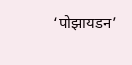‘पोझायडन’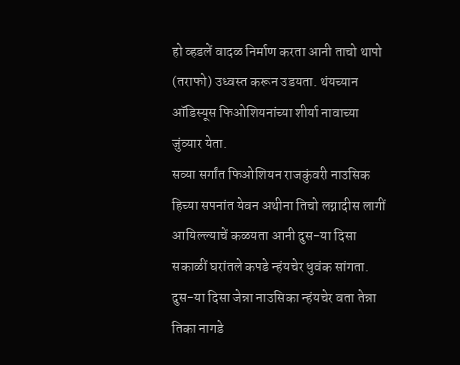हो व्हडलें वादळ निर्माण करता आनी ताचो थापो (तराफो) उध्वस्त करून उडयता. थंयच्यान ऑडिस्यूस फिओशियनांच्या शीर्या नावाच्या जुंव्यार येता.
सव्या सर्गांत फिओशियन राजकुंवरी नाउसिक हिच्या सपनांत येवन अथीना तिचो लग्नादीस लागीं आयिल्ल्याचें कळयता आनी दुस-या दिसा सकाळीं घरांतले कपडे न्हंयचेर धुवंक सांगता. दुस-या दिसा जेन्ना नाउसिका न्हंयचेर वता तेन्ना तिका नागडे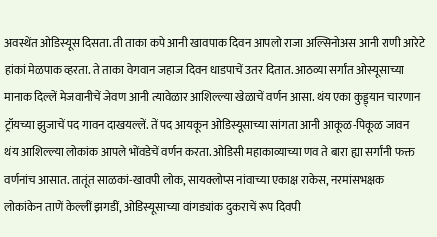अवस्थेंत ओडिस्यूस दिसता. ती ताका कपे आनी खावपाक दिवन आपलो राजा अल्सिनोअस आनी राणी आरेटे हांकां मेळपाक व्हरता. ते ताका वेगवान जहाज दिवन धाडपाचें उतर दितात. आठव्या सर्गांत ओस्यूसाच्या मानाक दिल्लें मेजवानीचें जेवण आनी त्यावेळार आशिल्ल्या खेळाचें वर्णन आसा. थंय एका कुड्ड्यान चारणान ट्रॉयच्या झुजाचें पद गावन दाखयल्लें. तें पद आयकून ओडिस्यूसाच्या सांगता आनी आकूळ-पिकूळ जावन थंय आशिल्ल्या लोकांक आपले भोंवडेचें वर्णन करता. ओडिसी महाकाव्याच्या णव ते बारा ह्या सर्गांनी फक्त वर्णनांच आसात. तातूंत साळकां-खावपी लोक, सायक्लोप्स नांवाच्या एकाक्ष राकेस, नरमांसभक्षक लोकांकेन ताणें केल्लीं झगडीं, ओडिस्यूसाच्या वांगड्यांक दुकराचें रूप दिवपी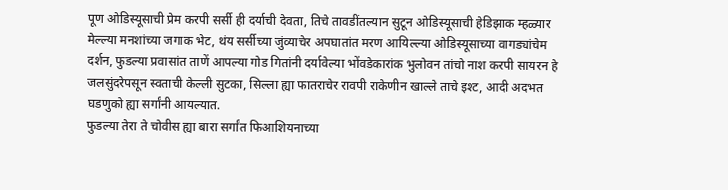पूण ओडिस्यूसाची प्रेम करपी सर्सी ही दर्याची देवता, तिचे तावडींतल्यान सुटून ओडिस्यूसाची हेडिझाक म्हळ्यार मेल्ल्या मनशांच्या जगाक भेट, थंय सर्सीच्या जुंव्याचेर अपघातांत मरण आयिल्ल्या ओडिस्यूसाच्या वागड्यांचेम दर्शन, फुडल्या प्रवासांत ताणें आपल्या गोड गितांनी दर्यावेल्या भोंवडेकारांक भुलोवन तांचो नाश करपी सायरन हे जलसुंदरेपसून स्वताची केल्ली सुटका, सिल्ला ह्या फातराचेर रावपी राकेणीन खाल्ले ताचे इश्ट, आदी अदभत घडणुको ह्या सर्गांनी आयल्यात.
फुडल्या तेरा ते चोवीस ह्या बारा सर्गांत फिआशियनाच्या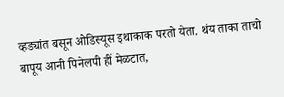व्हड्यांत बसून ओडिस्यूस इथाकाक परतो येता. थंय ताका ताचो बापूय आनी पिनेलपी हीं मेळटात,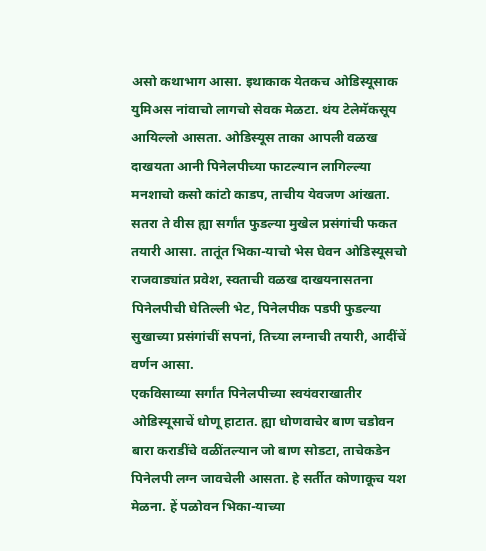असो कथाभाग आसा. इथाकाक येतकच ओडिस्यूसाक युमिअस नांवाचो लागचो सेवक मेळटा. थंय टेलेमॅकसूय आयिल्लो आसता. ओडिस्यूस ताका आपली वळख दाखयता आनी पिनेलपीच्या फाटल्यान लागिल्ल्या मनशाचो कसो कांटो काडप, ताचीय येवजण आंखता. सतरा ते वीस ह्या सर्गांत फुडल्या मुखेल प्रसंगांची फकत तयारी आसा. तातूंत भिका-याचो भेस घेवन ओडिस्यूसचो राजवाड्यांत प्रवेश, स्वताची वळख दाखयनासतना पिनेलपीची घेतिल्ली भेट, पिनेलपीक पडपी फुडल्या सुखाच्या प्रसंगांचीं सपनां, तिच्या लग्नाची तयारी, आदींचें वर्णन आसा.
एकविसाव्या सर्गांत पिनेलपीच्या स्वयंवराखातीर ओडिस्यूसाचें धोणू हाटात. ह्या धोणवाचेर बाण चडोवन बारा कराडींचे वळींतल्यान जो बाण सोडटा, ताचेकडेन पिनेलपी लग्न जावचेली आसता. हे सर्तीत कोणाकूच यश मेळना. हें पळोवन भिका-याच्या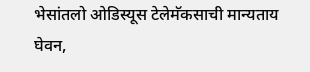भेसांतलो ओडिस्यूस टेलेमॅकसाची मान्यताय घेवन,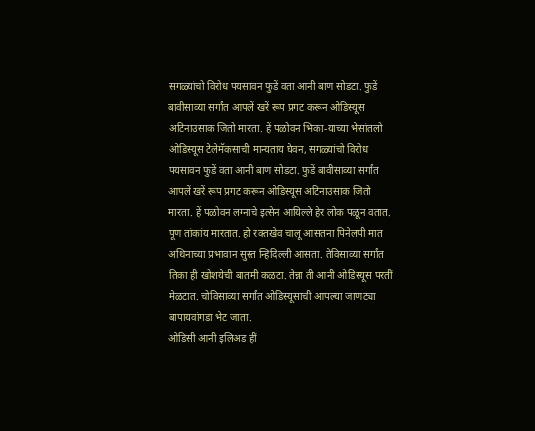सगळ्यांचो विरोध पयसावन फुडें वता आनी बाण सोडटा. फुडें बावीसाव्या सर्गांत आपलें खरें रूप प्रगट करून ओडिस्यूस अटिनाउसाक जितो मारता. हें पळोवन भिका-याच्या भेसांतलो ओडिस्यूस टेलेमॅकसाची मान्यताय घेवन, सगळ्यांचो विरोध पयसावन फुडें वता आनी बाण सोडटा. फुडें बावीसाव्या सर्गांत आपलें खरें रूप प्रगट करून ओडिस्यूस अटिनाउसाक जितो मारता. हें पळोवन लग्नाचे इत्सेन आयिल्ले हेर लोक पळून वतात. पूण तांकांय मारतात. हो रक्तखेव चालू आसतना पिनेलपी मात अथिनाच्या प्रभावान सुस्त न्हिदिल्ली आसता. तेविसाव्या सर्गांत तिका ही खोशयेची बातमी कळटा. तेन्ना ती आनी ओडिस्यूस परतीं मेळटात. चोविसाव्या सर्गांत ओडिस्यूसाची आपल्या जाणट्या बापायवांगडा भेट जाता.
ओडिसी आनी इलिअड हीं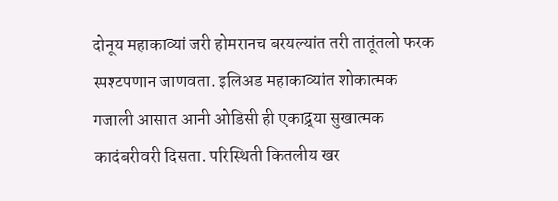दोनूय महाकाव्यां जरी होमरानच बरयल्यांत तरी तातूंतलो फरक स्पश्टपणान जाणवता. इलिअड महाकाव्यांत शोकात्मक गजाली आसात आनी ओडिसी ही एकाद्र्या सुखात्मक कादंबरीवरी दिसता. परिस्थिती कितलीय खर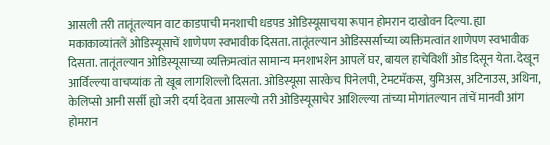आसली तरी तातूंतल्यान वाट काडपाची मनशाची धडपड ओडिस्यूसाचया रूपान होमरान दाखोवन दिल्या. ह्या मकाकाव्यांतलें ओडिस्यूसाचें शाणेपण स्वभावीक दिसता. तातूंतल्यान ओडिस्सर्साच्या व्यक्तिमत्वांत शाणेपण स्वभावीक दिसता. तातूंतल्यान ओडिस्यूसाच्या व्यक्तिमत्वांत सामान्य मनशाभशेन आपलें घर, बायल हाचेविशीं ओड दिसून येता. देखून आर्विल्ल्या वाचप्यांक तो खूब लागशिल्लो दिसता. ओडिस्यूसा सारकेच पिनेलपी, टेमटमॅकस, युमिअस, अटिनाउस, अथिना, केलिप्सो आनी सर्सी ह्यो जरी दर्या देवता आसल्यो तरी ओडिस्यूसाचेर आशिल्ल्या तांच्या मोगांतल्यान तांचें मानवी आंग होमरान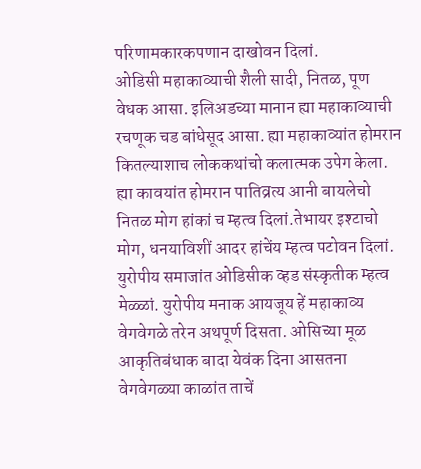परिणामकारकपणान दाखोवन दिलां.
ओडिसी महाकाव्याची शैली सादी, नितळ, पूण वेधक आसा. इलिअडच्या मानान ह्या महाकाव्याची रचणूक चड बांधेसूद आसा. ह्या महाकाव्यांत होमरान कितल्याशाच लोककथांचो कलात्मक उपेग केला. ह्या कावयांत होमरान पातिव्रत्य आनी बायलेचो नितळ मोग हांकां च म्हत्व दिलां.तेभायर इश्टाचो मोग, धनयाविशीं आदर हांचेंय म्हत्व पटोवन दिलां.
युरोपीय समाजांत ओडिसीक व्हड संस्कृतीक म्हत्व मेळ्ळां. युरोपीय मनाक आयजूय हें महाकाव्य वेगवेगळे तरेन अथपूर्ण दिसता. ओसिच्या मूळ आकृतिबंधाक बादा येवंक दिना आसतना वेगवेगळ्या काळांत ताचें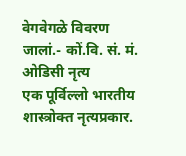वेगवेगळे विवरण जालां.- कों.वि. सं. मं. ओडिसी नृत्य
एक पूर्विल्लो भारतीय शास्त्रोक्त नृत्यप्रकार.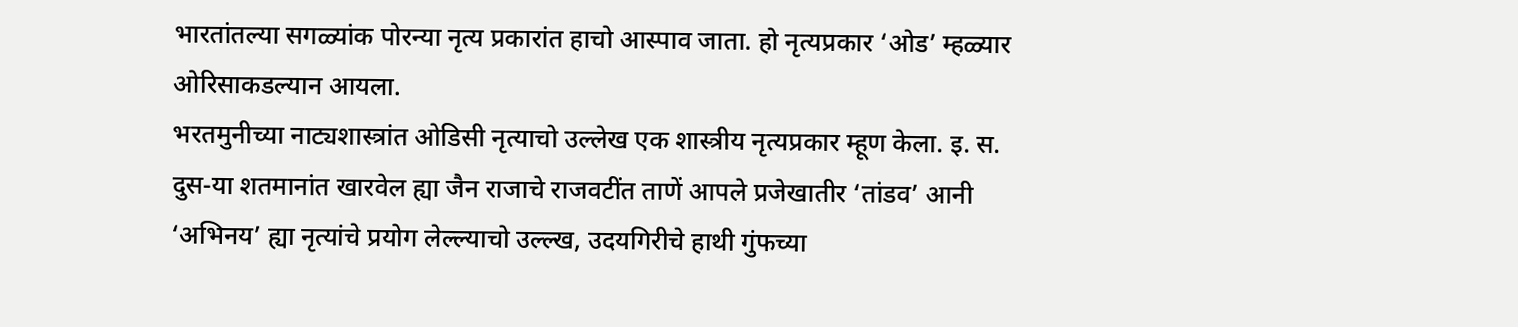भारतांतल्या सगळ्यांक पोरन्या नृत्य प्रकारांत हाचो आस्पाव जाता. हो नृत्यप्रकार ‘ओड’ म्हळ्यार ओरिसाकडल्यान आयला.
भरतमुनीच्या नाट्यशास्त्रांत ओडिसी नृत्याचो उल्लेख एक शास्त्रीय नृत्यप्रकार म्हूण केला. इ. स. दुस-या शतमानांत खारवेल ह्या जैन राजाचे राजवटींत ताणें आपले प्रजेखातीर ‘तांडव’ आनी ‘अभिनय’ ह्या नृत्यांचे प्रयोग लेल्ल्याचो उल्ल्ख, उदयगिरीचे हाथी गुंफच्या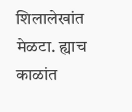शिलालेखांत मेळटा. ह्याच काळांत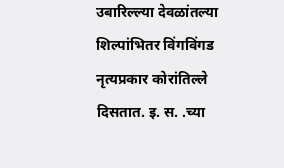उबारिल्ल्या देवळांतल्या शिल्पांभितर विंगविंगड नृत्यप्रकार कोरांतिल्ले दिसतात. इ. स. .च्या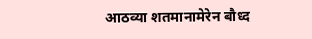आठव्या शतमानामेरेन बौध्द